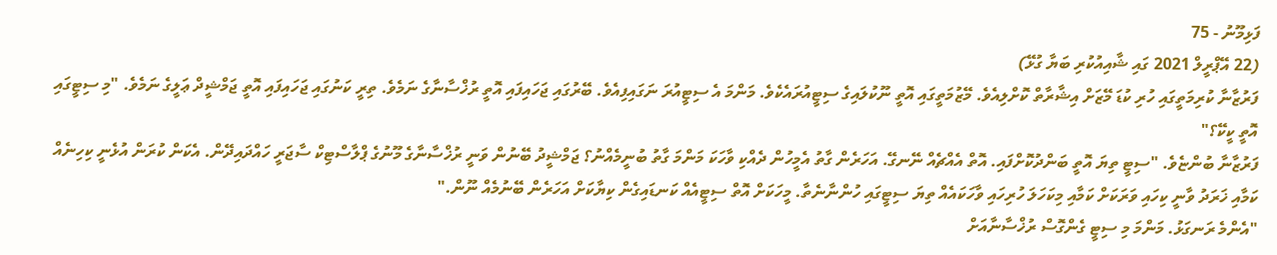ފަޅިމޫނު - 75
(22 އޭޕްރީލް 2021 ގައި ޝާއިއުކުރި ބަޔާ ގުޅޭ)
ފަރުޒާނާ ކުރިމަތީގައި ހުރި ކުޑަ މޭޒަށް އިޝާރާތް ކޮށްލިއެވެ. މޭޒުމަތީގައި އޮތީ ނޫކުލައިގެ ސިޓީއުރައެކެވެ. މަންމަ އެ ސިޓީއުރަ ނަގައިފިއެވެ. ބޭރުގައި ޖަހައިފައި އޮތީ ރުޚްސާނާގެ ނަމެވެ. ތިރީ ކަނުގައި ޖަހައިފައި އޮތީ ޖަމްޝީދް ޢަލީގެ ނަމެވެ. "މި ސިޓީގައި އޮތީ ކީކޭ؟"
ފަރުޒާނާ ބުންޏެވެ. "ސިޓީ ތިޔަ އޮތީ ބަންދުކޮށްފައި. އޮތް އެއްޗެއް ނޭނގޭ. އަހަރެން ގާތު އެމީހުން ދެއްކި ވާހަކަ މަންމަ ގާތު ބުނީމެއްނު؟ ޖަމްޝީދު ބޭނުން ވަނީ ރުޚްސާނާގެ މޫނުގެ ޕްލާސްޓިކް ސާޖަރީ ހައްދައިދޭން. އެކަން ކުރަން އުޅެނީ ކިހިނެއް ކަމާއި ޚަރަދު ވާނީ ކިހައި ވަރަކަށް ކަމާއި މިކަހަލަ ހުރިހައި ވާހަކައެއް ތިޔަ ސިޓީގައި ހުންނާނެތާ. މީހަކަށް އޮތް ސިޓީއެއް ކަނޑައިގެން ކިޔާކަށް އަހަރެން ބޭނުމެއް ނޫން."
"އެންމެ ރަނގަޅު. މަންމަ މި ސިޓީ ގެންގޮސް ރުޚްސާނާއަށް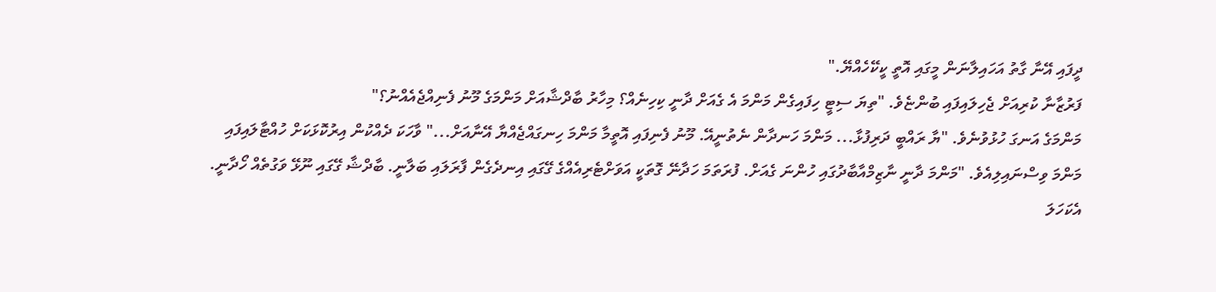ދީފައި އޭނާ ގާތު އަހައިލާނަން މީގައި އޮތީ ކީކޭހެއްޔޭ."
ފަރުޒާނާ ކުރިއަށް ޖެހިލައިފައި ބުންޏެވެ. "ތިޔަ ސިޓީ ހިފައިގެން މަންމަ އެ ގެއަށް ދާނީ ކިހިނެއް؟ މިހާރު ބާދްޝާއަށް މަންމަގެ މޫނު ފެނިއްޖެއެއްނު؟"
މަންމަގެ އަނގަ ހުޅުވުނެވެ. "ޔާ ރައްބީ ދަރިފުޅާ... މަންމަ ހަނދާން ނެތުނީއޭ. މޫނު ފެނިފައި އޮތީމާ މަންމަ ހިނގައްޖެއްޔާ އޭނާއަށް..." ވާހަކަ ދެއްކުން އިރުކޮޅަކަށް ހުއްޓާލައިފައި މަންމަ ވިސްނައިލިއެވެ. "މަންމަ ދާނީ ނާޒިމްއާބާދުގައި ހުންނަ ގެއަށް. ފުރަތަމަ ހަދާނޭ ގޮތަކީ އަވަށްޓެރިއެއްގެ ގޭގައި އިނދެގެން ފާރަލައި ބަލާނީ. ބާދްޝާ ގޭގައި ނޫޅޭ ވަގުތެއް ހޯދާނީ. އެކަހަލަ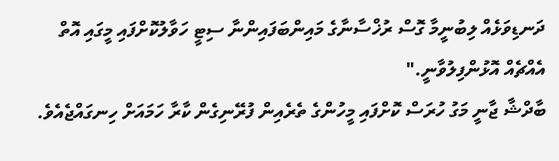ދަނޑިވަޅެއް ލިބުނީމާ ގޮސް ރުޚްސާނާގެ މައިންބަފައިންނާ ސިޓީ ހަވާލުކޮށްފައި މީގައި އޮތް އެއްޗެއް އޮޅުންފިލުވާނީ."
ބާދްޝާ ޖާނީ މަގު ހުރަސް ކޮށްފައި މީހުންގެ ތެރެއިން ފުރޭނިގެން ކާރާ ހަމައަށް ހިނގައްޖެއެވެ.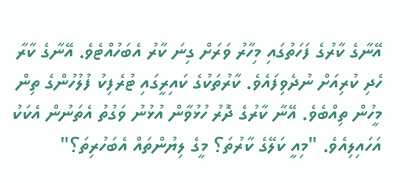އޭނާގެ ކާރުގެ ފަހަތުގައި މިހާރު ވަރަށް ގިނަ ކާރު އެބަހުއްޓެވެ. އޭނާގެ ކާރާ ހެދި ކުރިއަށް ނުދެވިފައެވެ. ކާރުތަކުގެ ކައިރީގައި ޓުރެފިކު ފުލުހުންގެ ތިން މީހުން ތިއްބެވެ. އޭނާ ކާރުގެ ދޮރު ހުޅުވާން އުޅުނު ވަގުތު އެތަނުން އެކަކު އަހައިލިއެވެ. "މިއީ ކަލޭގެ ކާރުތަ؟ މީގެ ލިޔުންތައް އެބަހުރިތަ؟"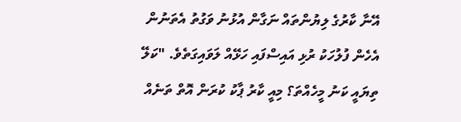އޭނާ ކާރުގެ ލިޔުންތައް ނަގާން އުޅުނު ވަގުތު އެތަނުން އެހެން ފުލުހަކު ރުޅި އައިސްފައި ހަޅޭއް ލަވައިގަތެވެ. "ކަލޭ ތިޔައީ ކަނު މީހެއްތަ؟ މިއީ ކާރު ޕާކު ކުރަން އޮތް ތަނެއް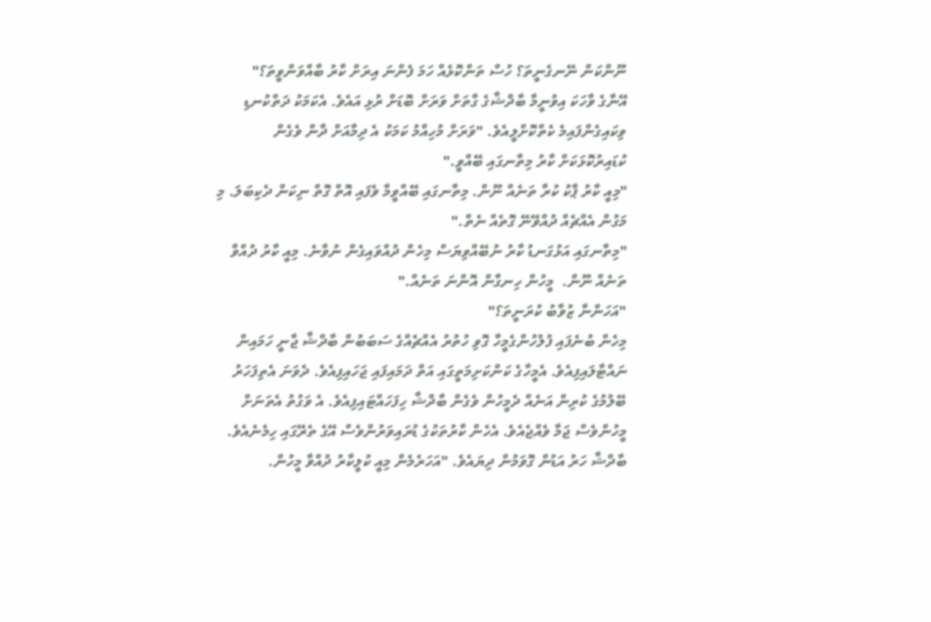ނޫންކަން ނޭނގެނީތަ؟ ހުސް ތަންކޮޅެއް ހަމަ ފެންނަ އިރަށް ކާރު ބާއްވަންވީތަ؟"
އޭނާގެ ވާހަކަ އިވުނީމާ ބާދްޝާގެ ގާތަށް ވަރަށް ބޮޑަށް ރުޅި އައެވެ. އެކަމަކު ދަތްކުނޑި ވިކައިގެންފައިމެ ކެތްކޮށްލީއެވެ. "ވަރަށް މުހިއްމު ކަމަކު އެ ދިމާއަށް ދާން ވެގެން ކުޑައިރުކޮޅަކަށް ކާރު މިތާނގައި ބޭއްވީ."
"މިއީ ކާރު ޕާކު ކުރާ ތަނެއް ނޫން. މިތާނގައި ބޭއްވީމާ ވެފައި އޮތް ގޮތް ނިކަން ދެކިބަލަ. މި މަގުން އެއްޗެއް ދުއްވޭނޭ ގޮތެއް ނެތް."
"މިތާނގައި އަޅުގަނޑު ކާރު ނުބޭއްވިޔަސް މިހެން ދުއްވައިގެން ނުވާނެ. މިއީ ކާރު ދުއްވާ ތަނެއް ނޫން.  މީހުން ހިނގާން އޮންނަ ތަނެއް."
"އަހަންނާ ޒުވާބު ކުރަނީތަ؟"
މިހެން ބުނެފައި ފުލުހުންގެމީހާ ގޮވި ހުތުރު އެއްޗެއްގެ ސަބަބުން ބާދްޝާ ޖާނީ ހަމައިން ނައްޓާލައިފިއެވެ. އެމީހާގެ ކަންކަށިމަތީގައި އަތް ދަމައިފައި ޖަހައިފިއެވެ. ދެވަނަ އެތިފަހަރު ބޭލުމުގެ ކުރިން އަނެއް ދެމީހުން ވެގެން ބާދްޝާ ހިފަހައްޓައިފިއެވެ. އެ ވަގުތު އެތަނަށް މީހުންވެސް ޖަމާ ވެއްޖެއެވެ. އެހެން ކާރުތަކުގެ ޑުރައިވަރުންވެސް އޭގެ ތެރޭގައި ހިމެނެއެވެ. ބާދްޝާ ހަރު އަޑުން ގޮވަމުން ދިޔައެވެ. "އަހަރެމެން މިއީ ކުލީކާރު ދުއްވާ މީހުން.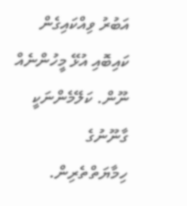އަބުރު ވިއްކައިގެން ކައިބޮއި އުޅޭ މީހުންނެއް ނޫން. ކަލޭމެންނަކީ ގާނޫނުގެ ހިމާޔަތްތެރިން.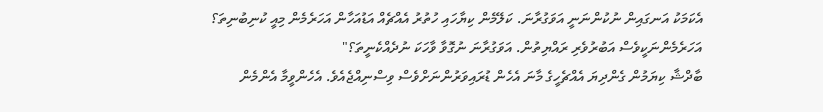އެކަމަކު އަނގައިން ނުކުންނަނީ އަވަގުރާނަ. ކަލޭމެން ކިޔާހައި ހުތުރު އެއްޗެއް އަޑުއަހާން އަހަރެމެން މިއީ ކުނިބުނިތަ؟ އަހަރެމެންނަކީވެސް އަބުރުވެރި ރައްޔިތުން. އަވަގުރާނަ ނުގޮވާ ވާހަކަ ނުދެއްކެނީތަ؟"
ބާދްޝާ ކިޔަމުން ގެންދިޔަ އެއްޗެހީގެ މާނަ އެހެން ޑުރައިވަރުންނަށްވެސް ވިސްނިއްޖެއެވެ. އެހެންވީމާ އެންމެން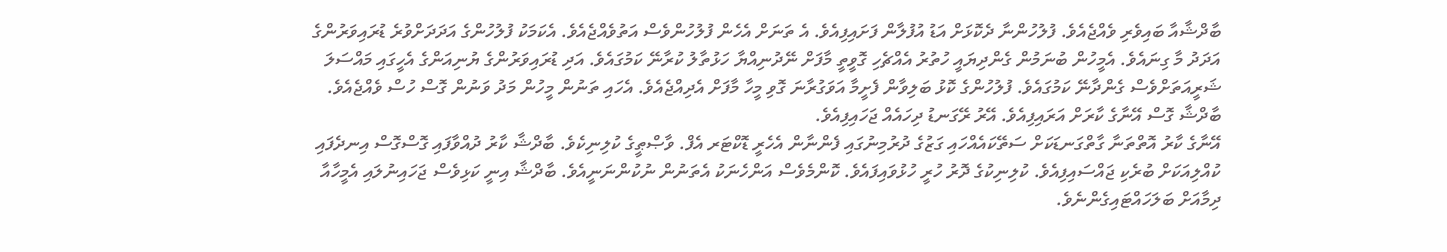ބާދްޝާއާ ބައިވެރި ވެއްޖެއެވެ. ފުލުހުންނާ ދެކޮޅަށް އަޑު އުފުލާން ފަށައިފިއެވެ. އެ ތަނަށް އެހެން ފުލުހުންވެސް އަތުވެއްޖެއެވެ. އެކަމަކު ފުލުހުންގެ އަދަދަށްވުރެ ޑުރައިވަރުންގެ އަދަދު މާ ގިނައެވެ. އެމީހުން ބުނަމުން ގެންދިޔައީ ހުތުރު އެއްޗެހި ގޮވީތީ މާފަށް ނޭދުނިއްޔާ ހަޅުތާލު ކުރާނޭ ކަމުގައެވެ. އަދި ޑުރައިވަރުންގެ ޔުނިއަންގެ އެހީގައި މައްސަލަ ޝަރީއަތަށްވެސް ގެންދާނޭ ކަމުގައެވެ. ފުލުހުންގެ ކޮޅު ބަލިވާން ފެށީމާ އަވަގުރާނަ ގޮވި މީހާ މާފަށް އެދިއްޖެއެވެ. އެހައި ތަނުން މީހުން މަދު ވަނުން ގޮސް ހުސް ވެއްޖެއެވެ. ބާދްޝާ ގޮސް އޭނާގެ ކާރަށް އަރައިފިއެވެ. އޭރު ރޭގަނޑު ދިހައެއް ޖަހައިފިއެވެ.
އޭނާގެ ކާރު އޮތްތަނާ ގާތްގަނޑަކަށް ސަތޭކައެއްހައި ގަޒުގެ ދުރުމިނުގައި ފެންނާން އެހެރީ ޑޮކްޓަރ އެފް. ވާޞްޠީގެ ކުލިނިކެވެ. ބާދްޝާ ކާރު ދުއްވާފައި ގޮސްގޮސް އިނދެފައި ކުއްލިއަކަށް ބުރެކި ޖައްސައިފިއެވެ. ކުލިނިކުގެ ދޮރު ހުރީ ހުޅުވައިފައެވެ. ކޮންމެވެސް އަންހެނަކު އެތަނުން ނުކުންނަނީއެވެ. ބާދްޝާ އިނީ ކަޅިވެސް ޖަހައިނުލައި އެމީހާއާ ދިމާއަށް ބަލަހައްޓައިގެންނެވެ.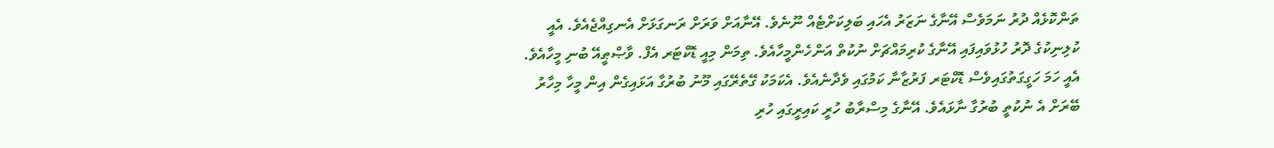ތަންކޮޅެއް ދުރު ނަމަވެސް އޭނާގެ ނަޒަރު އެހައި ބަލިކަށްޓެއް ނޫނެވެ. އޭނާއަށް ވަރަށް ރަނގަޅަށް އެނގިއްޖެއެވެ. އެއީ ކުލިނިކުގެ ދޮރު ހުޅުވައިފައި އޭނާގެ ކުރިމައްޗަށް ނުކުތް އަންހެންމީހާއެވެ. ތިމަން މިއީ ޑޮކްޓަރ އެފް. ވާޞްޠީއޭ ބުނި މީހާއެވެ. އެއީ ހަމަ ހަގީގަތުގައިވެސް ޑޮކްޓަރ ފަރުޒާނާ ކަމުގައި ވެދާނެއެވެ. އެކަމަކު ގޭތެރޭގައި މޫނު ބުރުގާ އަޅައިގެން އިން މީހާ މިހާރު ބޭރަށް އެ ނުކުތީ ބުރުގާ ނާޅައެވެ. އޭނާގެ މިސްރާބު ހުރީ ކައިރީގައި ހުރި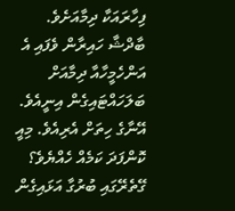ފިހާރައަކާ ދިމާއަށެވެ.
ބާދްޝާ ހައިރާން ވެފައި އެ އަންހެމީހާއާ ދިމާއަށް ބަލަހައްޓައިގެން އިނީއެވެ. އޭނާގެ ހިތަށް އެރިއެވެ. މިއީ ކޮންފަދަ ކަމެއް ހެއްޔެވެ؟ ގޭތެރޭގައި ބުރުގާ އަޅައިގެން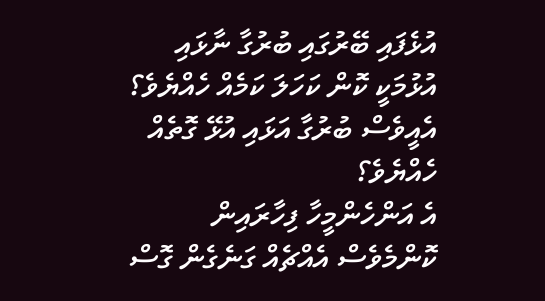އުޅެފައި ބޭރުގައި ބުރުގާ ނާޅައި އުޅުމަކީ ކޮން ކަހަލަ ކަމެއް ހެއްޔެވެ؟ އެއީވެސް ބުރުގާ އަޅައި އުޅޭ ގޮތެއް ހެއްޔެވެ؟
އެ އަންހެންމީހާ ފިހާރައިން ކޮންމެވެސް އެއްޗެއް ގަނެގެން ގޮސް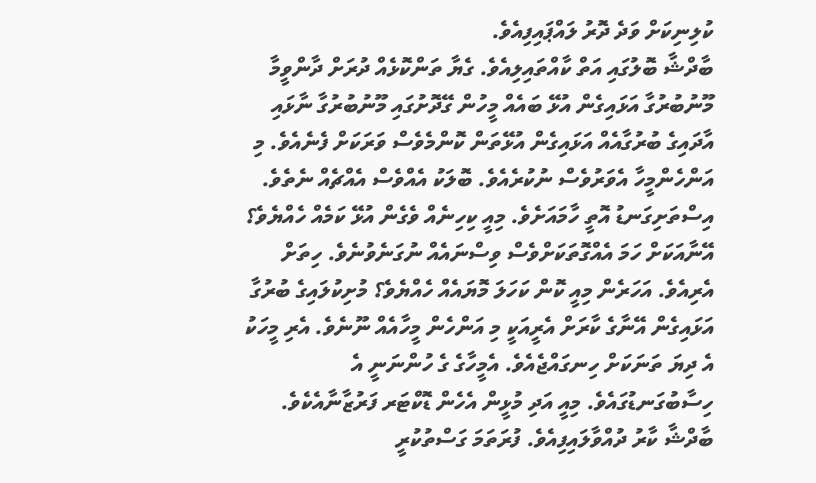ކުލިނިކަށް ވަދެ ދޮރު ލައްޕައިފިއެވެ.
ބާދްޝާ ބޮލުގައި އަތް ކާއްތައިލިއެވެ. ގެޔާ ތަންކޮޅެއް ދުރަށް ދާންވީމާ މޫނުބުރުގާ އަޅައިގެން އުޅޭ ބައެއް މީހުން ގޭދޮށުގައި މޫނުބުރުގާ ނާޅައި އާދައިގެ ބުރުގާއެއް އަޅައިގެން އުޅޭތަން ކޮންމެވެސް ވަރަކަށް ފެނެއެވެ. މި އަންހެންމީހާ އެވަރުވެސް ނުކުރެއެވެ. ބޮލަކު އެއްވެސް އެއްޗެއް ނެތެވެ. އިސްތަށިގަނޑު އޮތީ ހާމައަށެވެ. މިއީ ކިހިނެއް ވެގެން އުޅޭ ކަމެއް ހެއްޔެވެ؟
އޭނާއަކަށް ހަމަ އެއްގޮތަކަށްވެސް ވިސްނައެއް ނުގަނެވުނެވެ. ހިތަށް އެރިއެވެ. އަހަރެން މިއީ ކޮން ކަހަލަ މޮޔައެއް ހެއްޔެވެ؟ މުށިކުލައިގެ ބުރުގާ އަޅައިގެން އޭނާގެ ކާރަށް އެރީއަކީ މި އަންހެން މީހާއެއް ނޫނެވެ. އެރި މީހަކު އެ ދިޔަ ތަނަކަށް ހިނގައްޖެއެވެ. އެމީހާގެ ގެ ހުންނަނީ އެ ހިސާބުގަނޑުގައެވެ. މިއީ އަދި މުޅީން އެހެން ޑޮކްޓަރ ފަރުޒާނާއެކެވެ.
ބާދްޝާ ކާރު ދުއްވާލައިފިއެވެ. ފުރަތަމަ ގަސްތުކުރީ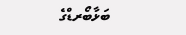ބަޅާބޯރޑްގެ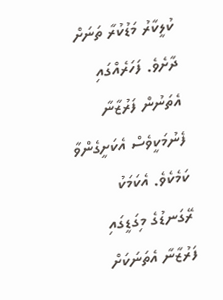ކުލީކާރު މަޑުކުރާ ތަނަށް ދާށެވެ. ފަހަރެއްގައި އެތަނުން ފަރުޒާނާ ފެނުމަކީވެސް އެކަށީގެންވާ ކަމެކެވެ. އެކަމަކު ރޭގަނޑުގެ މިގަޑީގައި ފަރުޒާނާ އެތަނަކަށް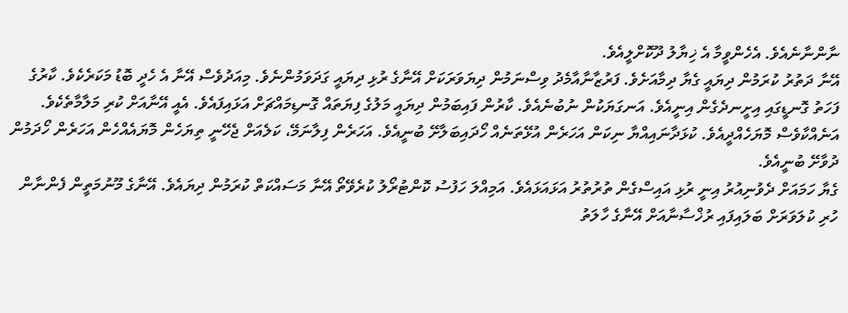ނާންނާނެއެވެ. އެހެންވީމާ އެ ޚިޔާލު ދޫކޮށްލީއެވެ.
އޭނާ ދަތުރު ކުރަމުން ދިޔައީ ގެޔާ ދިމާއަށެވެ. ފަރުޒާނާއާމެދު ވިސްނަމުން ދިޔަވަރަކަށް އޭނާގެ ރުޅި ދިޔައީ ގަދަވަމުންނެވެ. މިއަދުވެސް އޭނާ އެ ހެދީ ބޮޑު މަކަރެކެވެ. ކާރުގެ ފަހަތު ގޮނޑީގައި އިށީނދެގެން އިނީއެވެ. އަނގަޔަކުން ނުބުނެއެވެ. ކާރުން ފައިބަމުން ދިޔައީ މަލުގެ ފިޔަތައް ގޮނޑިމައްޗަށް އަޅައިފައެވެ. އެއީ އޭނާއަށް ކުރި މަލާމާތެކެވެ. އަނެއްކާވެސް މޮޔަހެއްދީއެވެ. ކުޅަދާނައިއްޔާ ނިކަން އަހަރެން އުޅޭތަނެއް ހޯދައިބަލާށޭ ބުނީއެވެ. އަހަރެން ފިލާނަމޭ، ކަލެއަށް ޖެހޭނީ ތިޔަހެން މޮޔައެއްހެން އަހަރެން ހޯދަމުން ދުވާށޭ ބުނީއެވެ.
ގެޔާ ހަމައަށް ދެވުނިއުރު އިނީ ރުޅި އައިސްގެން ތުރުތުރު އަޅައަޅައެވެ. އަމިއްލަ ހަފުސު ކޮންޓުރޯލު ކުރެވޭތޯ އޭނާ މަސައްކަތް ކުރަމުން ދިޔައެވެ. އޭނާގެ މޫނުމަތީން ފެންނާން ހުރި ކުލަވަރަށް ބަލައިފައި ރުޚްސާނާއަށް އޭނާގެ ހާލަތު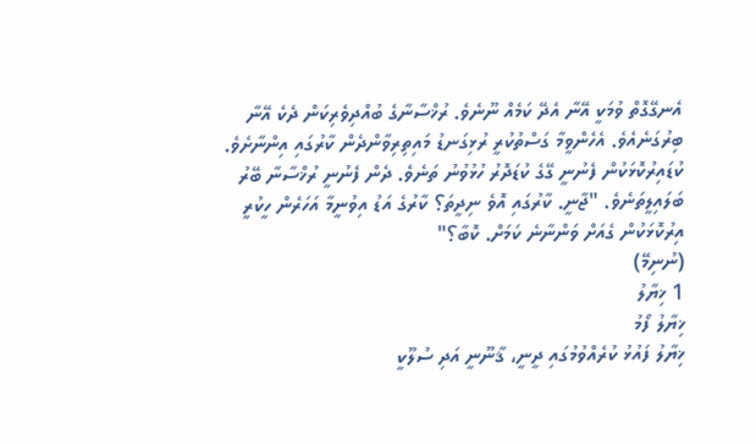އެނގޭގޮތް ވުމަކީ އޭނާ އެދޭ ކަމެއް ނޫނެވެ. ރުޚްސާނާގެ ބުއްދިވެރިކަން ދެކެ އޭނާ ބިރުގަނެއެވެ. އެހެންވީމާ ގަސްތުކުރީ ރުޅިގަނޑު މައިތިރިވާންދެން ކާރުގައި އިންނާށެވެ.
ކުޑައިރުކޮޅަކުން ފެނުނީ ގޭގެ ކުޑަދޮރު ހުޅުވުނު ތަނެވެ. ދެން ފެނުނީ ރުޚްސާނާ ބޭރު ބަލައިލީތަނެވެ. "ޖާނީ. ކާރުގައި އޮވެ ނިދީތަ؟ ކާރުގެ އަޑު އިވުނީމާ އަހަރެން ހީކުރީ އިރުކޮޅަކުން ގެއަށް ވަންނާނެ ކަމަށް. ކޮބާ؟"
(ނުނިމޭ)
1 ޚިޔާލު
ޚިޔާލު ފޯމު
ޚިޔާލު ފައުޅު ކުރެއްވުމުގައި ދީނީ، ޤާނޫނީ އަދި ސުލޫކީ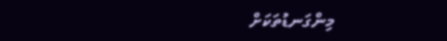މިންގަނޑުތަކަށް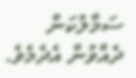ސަމާލުކަން ދެއްވުން އެދެމެވެ.